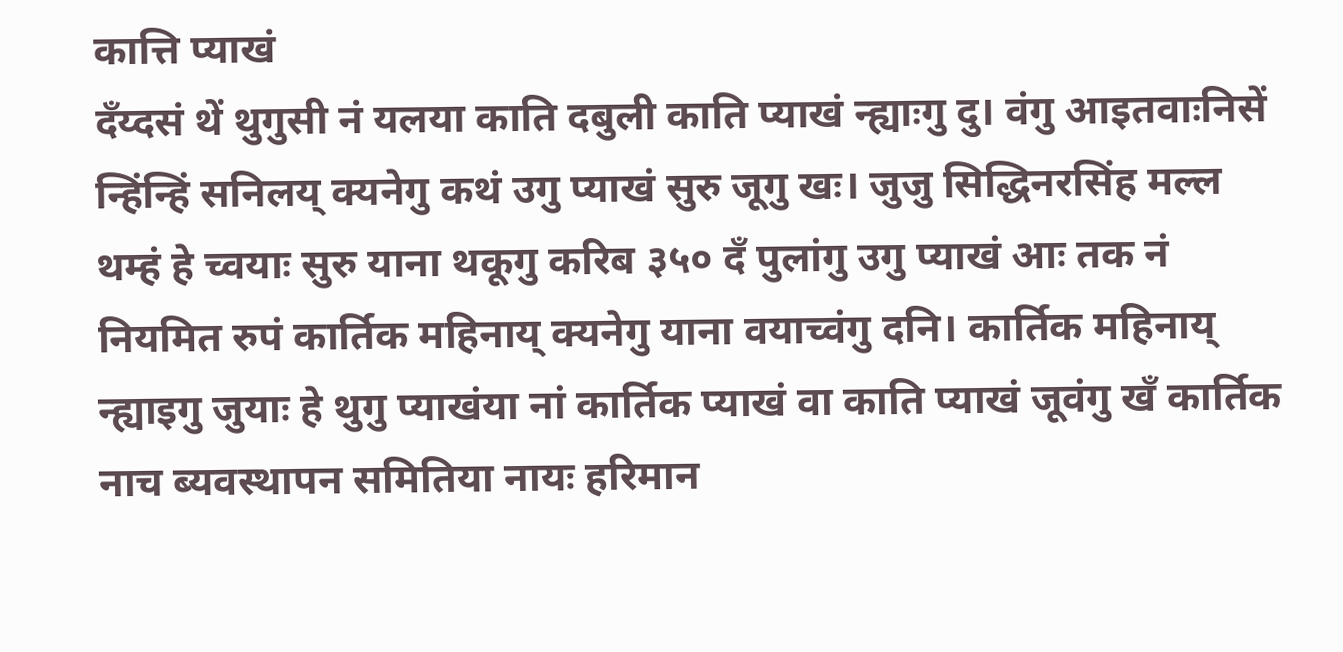कात्ति प्याखं
दँय्दसं थें थुगुसी नं यलया काति दबुली काति प्याखं न्ह्याःगु दु। वंगु आइतवाःनिसें न्हिंन्हिं सनिलय् क्यनेगु कथं उगु प्याखं सुरु जूगु खः। जुजु सिद्धिनरसिंह मल्ल थम्हं हे च्वयाः सुरु याना थकूगु करिब ३५० दँ पुलांगु उगु प्याखं आः तक नं नियमित रुपं कार्तिक महिनाय् क्यनेगु याना वयाच्वंगु दनि। कार्तिक महिनाय् न्ह्याइगु जुयाः हे थुगु प्याखंया नां कार्तिक प्याखं वा काति प्याखं जूवंगु खँ कार्तिक नाच ब्यवस्थापन समितिया नायः हरिमान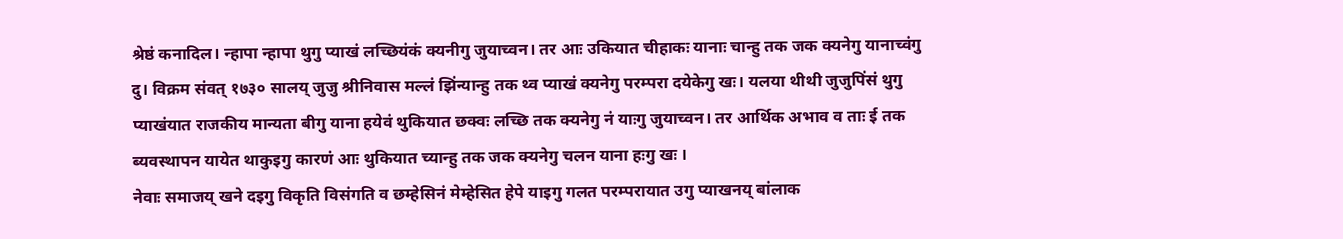श्रेष्ठं कनादिल। न्हापा न्हापा थुगु प्याखं लच्छियंकं क्यनीगु जुयाच्वन। तर आः उकियात चीहाकः यानाः चान्हु तक जक क्यनेगु यानाच्वंगु दु। विक्रम संवत् १७३० सालय् जुजु श्रीनिवास मल्लं झिंन्यान्हु तक थ्व प्याखं क्यनेगु परम्परा दयेकेगु खः। यलया थीथी जुजुपिंसं थुगु प्याखंयात राजकीय मान्यता बीगु याना हयेवं थुकियात छक्वः लच्छि तक क्यनेगु नं याःगु जुयाच्वन। तर आर्थिक अभाव व ताः ई तक ब्यवस्थापन यायेत थाकुइगु कारणं आः थुकियात च्यान्हु तक जक क्यनेगु चलन याना हःगु खः ।
नेवाः समाजय् खने दइगु विकृति विसंगति व छम्हेसिनं मेम्हेसित हेपे याइगु गलत परम्परायात उगु प्याखनय् बांलाक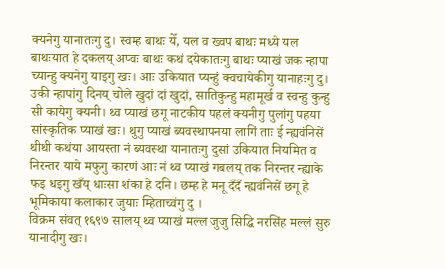क्यनेगु यानातःगु दु। स्वम्ह बाथः येँ, यल व ख्वप बाथः मध्ये यल बाथःयात हे दकलय् अप्वः बाथः कथं दयेकातःगु बाथः प्याखं जक न्हापा च्यान्हु क्यनेगु याइगु खः। आः उकियात प्यन्हुं क्वचायेकीगु यानाहःगु दु। उकी न्हापांगु दिनय् चोले खुदां दां खुदां, सातिकुन्हु महामूर्ख व स्वन्हु कुन्हु सी कायेगु क्यनी। थ्व प्याखं छगू नाटकीय पहलं क्यनीगु पुलांगु पहया सांस्कृतिक प्याखं खः। थुगु प्याखं ब्यवस्थापनया लागिं ताः ई न्ह्यवंनिसें थीथी कथंया आयस्ता नं ब्यवस्था यानातःगु दुसां उकियात नियमित व निरन्तर याये मफुगु कारणं आः नं थ्व प्याखं गबलय् तक निरन्तर न्ह्याके फइ धइगु खँय् धाःसा शंका हे दनि। छम्ह हे मनू दँदँ न्ह्यवंनिसें छगू हे भूमिकाया कलाकार जुयाः म्हिताच्वंगु दु ।
विक्रम संवत् १६९७ सालय् थ्व प्याखं मल्ल जुजु सिद्धि नरसिंह मल्लं सुरु यानादीगु खः।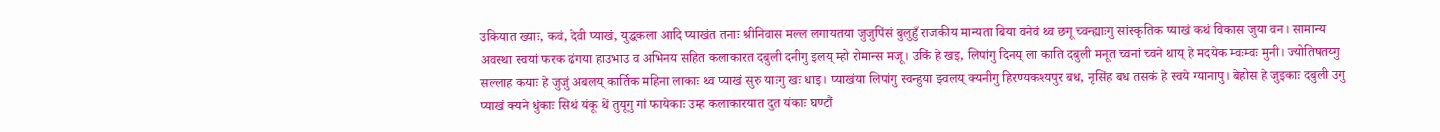उकियात ख्याः, कवं, देवी प्याखं, युद्धकला आदि प्याखंत तनाः श्रीनिवास मल्ल लगायतया जुजुपिंसं बुलुहुँ राजकीय मान्यता बिया वनेवं थ्व छगू च्वन्ह्याःगु सांस्कृतिक प्याखं कथं विकास जुया वन। सामान्य अवस्था स्वयां फरक ढंगया हाउभाउ व अभिनय सहित कलाकारत दबुली दनीगु इलय् म्हो रोमान्स मजू। उकिं हे खइ, लिपांगु दिनय् ला काति दबुली मनूत च्वनां च्वने थाय् हे मदयेक म्वःम्वः मुनी। ज्योतिषतय्गु सल्लाह कयाः हे जुजुं अबलय् कार्तिक महिना लाकाः थ्व प्याखं सुरु याःगु खः धाइ। प्याखंया लिपांगु स्वन्हुया झ्वलय् क्यनीगु हिरण्यकश्यपुर बध, नृसिंह बध तसकं हे स्वये ग्यानापु। बेहोस हे जुइकाः दबुली उगु प्याखं क्यने धुंकाः सिथं यंकू थें तुयूगु गां फायेकाः उम्ह कलाकारयात दुत यंकाः घण्टौं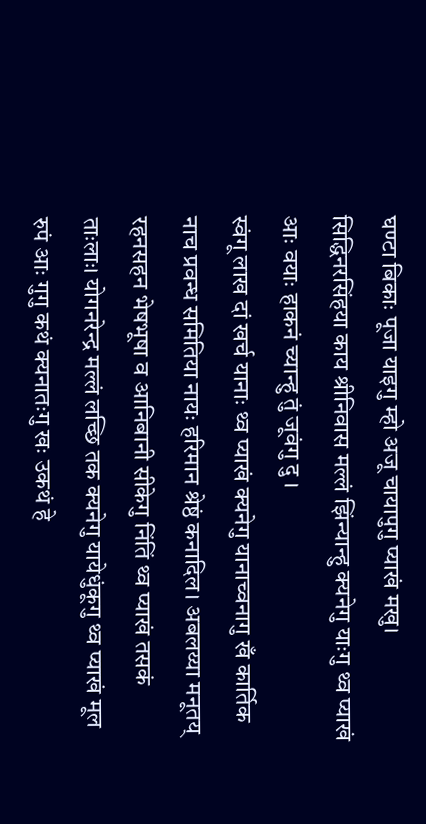घण्टा बिकाः पूजा याइगु म्हो अजू चायापुगु प्याखं मखु। सिद्धिनरसिंहया काय श्रीनिवास मल्लं झिंन्यान्हु क्यनेगु याःगु थ्व प्याखं आः वयाः हाकनं च्यान्हु तुं जूवंगु दु ।
स्वंगू लाख दां खर्च यानाः थ्व प्याखं क्यनेगु यानाच्वनागु खँ कार्तिक नाच प्रवन्ध समितिया नायः हरिमान श्रेष्ठं कनादिल। अबलय्या मनूतय् रहनसहन भेषभूषा व आनिबानी सीकेगु निंतिं थ्व प्याखं तसकं ताःलाः। योगनरेन्द्र मल्लं लच्छि तक क्यनेगु यायेधुंकूगु थ्व प्याखं मूल रुपं आः गुगु कथं क्यनातःगु खः उकथं हे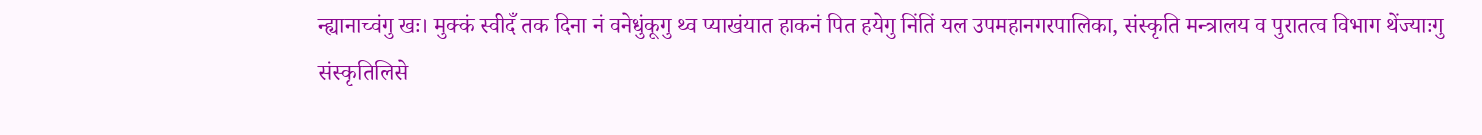न्ह्यानाच्वंगु खः। मुक्कं स्वीदँ तक दिना नं वनेधुंकूगु थ्व प्याखंयात हाकनं पित हयेगु निंतिं यल उपमहानगरपालिका, संस्कृति मन्त्रालय व पुरातत्व विभाग थेंज्याःगु संस्कृतिलिसे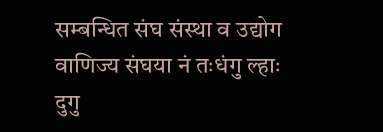सम्बन्धित संघ संस्था व उद्योग वाणिज्य संघया नं तःधंगु ल्हाः दुगु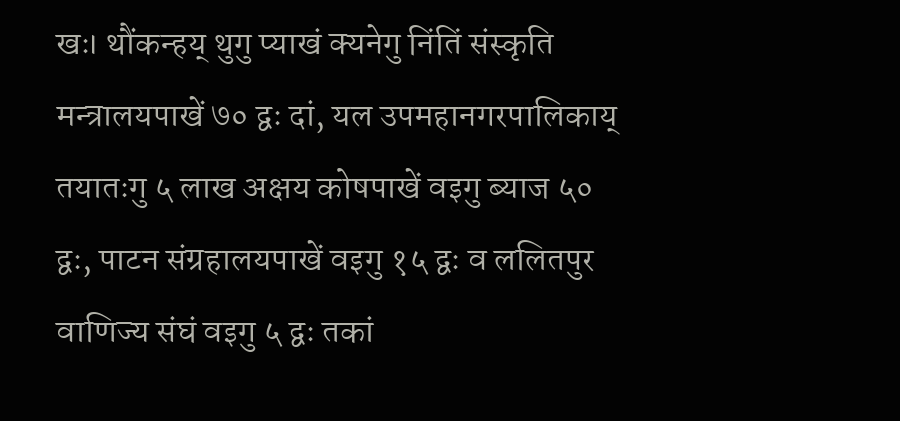खः। थौंकन्हय् थुगु प्याखं क्यनेगु निंतिं संस्कृति मन्त्रालयपाखें ७० द्वः दां, यल उपमहानगरपालिकाय् तयातःगु ५ लाख अक्षय कोषपाखें वइगु ब्याज ५० द्वः, पाटन संग्रहालयपाखें वइगु १५ द्वः व ललितपुर वाणिज्य संघं वइगु ५ द्वः तकां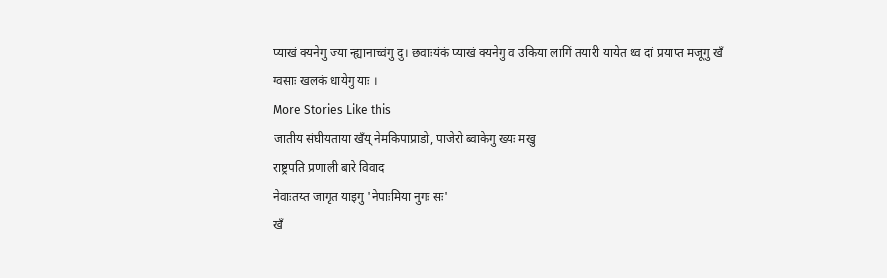प्याखं क्यनेगु ज्या न्ह्यानाच्वंगु दु। छवाःयंकं प्याखं क्यनेगु व उकिया लागिं तयारी यायेत थ्व दां प्रयाप्त मजूगु खँ ग्वसाः खलकं धायेगु याः ।
More Stories Like this
जातीय संघीयताया खँय् नेमकिपाप्राडो, पाजेरो ब्वाकेगु ख्यः मखु
राष्ट्रपति प्रणाली बारे विवाद
नेवाःतय्त जागृत याइगु 'नेपाःमिया नुगः सः'
खँ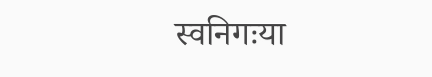स्वनिगःया